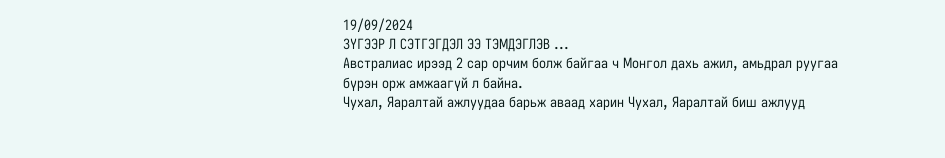19/09/2024
ЗҮГЭЭР Л СЭТГЭГДЭЛ ЭЭ ТЭМДЭГЛЭВ ...
Австралиас ирээд 2 сар орчим болж байгаа ч Монгол дахь ажил, амьдрал руугаа бүрэн орж амжаагүй л байна.
Чухал, Яаралтай ажлуудаа барьж аваад харин Чухал, Яаралтай биш ажлууд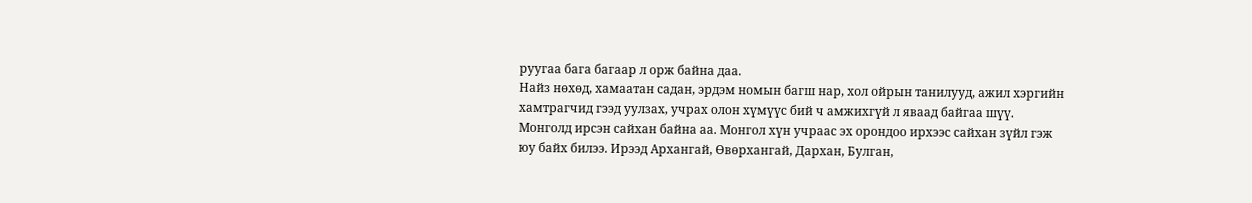руугаа бага багаар л орж байна даа.
Найз нөхөд, хамаатан садан, эрдэм номын багш нар, хол ойрын танилууд, ажил хэргийн хамтрагчид гээд уулзах, учрах олон хүмүүс бий ч амжихгүй л яваад байгаа шүү.
Монголд ирсэн сайхан байна аа. Монгол хүн учраас эх орондоо ирхээс сайхан зүйл гэж юу байх билээ. Ирээд Архангай, Өвөрхангай, Дархан, Булган,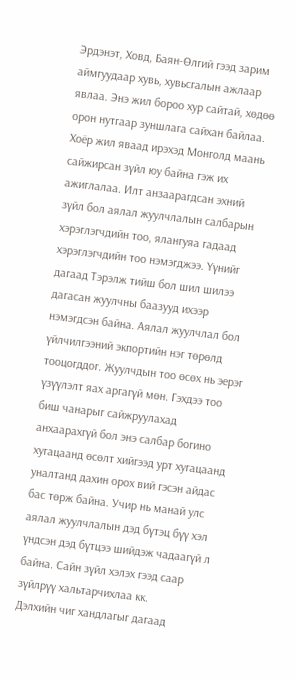Эрдэнэт, Ховд, Баян-Өлгий гээд зарим аймгуудаар хувь, хувьсгалын ажлаар явлаа. Энэ жил бороо хур сайтай, хөдөө орон нутгаар зуншлага сайхан байлаа.
Хоёр жил яваад ирэхэд Монголд маань сайжирсан зүйл юу байна гэж их ажиглалаа. Илт анзаарагдсан эхний зүйл бол аялал жуулчлалын салбарын хэрэглэгчдийн тоо, ялангуяа гадаад хэрэглэгчдийн тоо нэмэгджээ. Үүнийг дагаад Тэрэлж тийш бол шил шилээ дагасан жуулчны баазууд ихээр нэмэгдсэн байна. Аялал жуулчлал бол үйлчилгээний экпортийн нэг төрөлд тооцогддог. Жуулчдын тоо өсөх нь эерэг үзүүлэлт яах аргагүй мөн. Гэхдээ тоо биш чанарыг сайжруулахад анхаарахгүй бол энэ салбар богино хугацаанд өсөлт хийгээд урт хугацаанд уналтанд дахин орох вий гэсэн айдас бас төрж байна. Учир нь манай улс аялал жуулчлалын дэд бүтэц бүү хэл үндсэн дэд бүтцээ шийдэж чадаагүй л байна. Сайн зүйл хэлэх гээд саар зүйлрүү хальтарчихлаа кк.
Дэлхийн чиг хандлагыг дагаад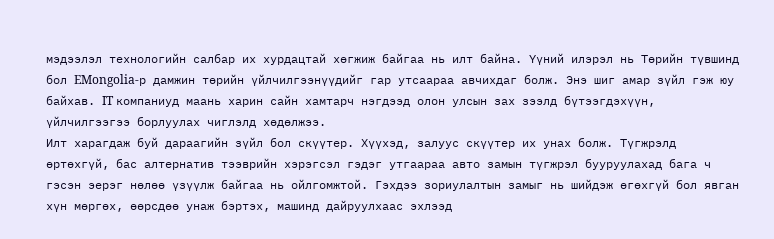мэдээлэл технологийн салбар их хурдацтай хөгжиж байгаа нь илт байна. Үүний илэрэл нь Төрийн түвшинд бол EMongolia-р дамжин төрийн үйлчилгээнүүдийг гар утсаараа авчихдаг болж. Энэ шиг амар зүйл гэж юу байхав. IT компаниуд маань харин сайн хамтарч нэгдээд олон улсын зах зээлд бүтээгдэхүүн, үйлчилгээгээ борлуулах чиглэлд хөдөлжээ.
Илт харагдаж буй дараагийн зүйл бол скүүтер. Хүүхэд, залуус скүүтер их унах болж. Түгжрэлд өртөхгүй, бас алтернатив тээврийн хэрэгсэл гэдэг утгаараа авто замын түгжрэл бууруулахад бага ч гэсэн эерэг нөлөө үзүүлж байгаа нь ойлгомжтой. Гэхдээ зориулалтын замыг нь шийдэж өгөхгүй бол явган хүн мөргөх, өөрсдөө унаж бэртэх, машинд дайруулхаас эхлээд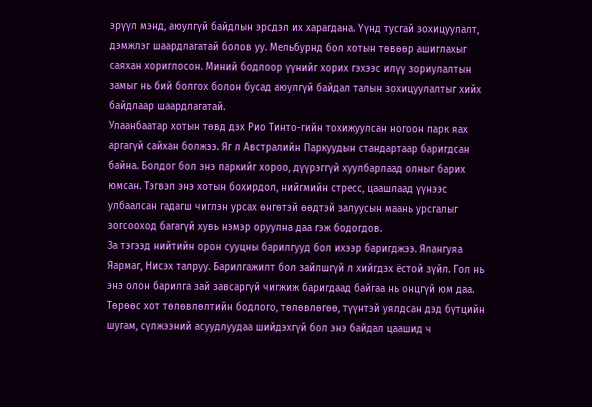эрүүл мэнд, аюулгүй байдлын эрсдэл их харагдана. Үүнд тусгай зохицуулалт, дэмжлэг шаардлагатай болов уу. Мельбурнд бол хотын төвөөр ашиглахыг саяхан хориглосон. Миний бодлоор үүнийг хорих гэхээс илүү зориулалтын замыг нь бий болгох болон бусад аюулгүй байдал талын зохицуулалтыг хийх байдлаар шаардлагатай.
Улаанбаатар хотын төвд дэх Рио Тинто-гийн тохижуулсан ногоон парк яах аргагүй сайхан болжээ. Яг л Австралийн Паркуудын стандартаар баригдсан байна. Болдог бол энэ паркийг хороо, дүүрэггүй хуулбарлаад олныг барих юмсан. Тэгвэл энэ хотын бохирдол, нийгмийн стресс, цаашлаад үүнээс улбаалсан гадагш чиглэн урсах өнгөтэй өөдтэй залуусын маань урсгалыг зогсооход багагүй хувь нэмэр оруулна даа гэж бодогдов.
За тэгээд нийтийн орон сууцны барилгууд бол ихээр баригджээ. Ялангуяа Яармаг, Нисэх талруу. Барилгажилт бол зайлшгүй л хийгдэх ёстой зүйл. Гол нь энэ олон барилга зай завсаргүй чигжиж баригдаад байгаа нь онцгүй юм даа. Төрөөс хот төлөвлөлтийн бодлого, төлөвлөгөө, түүнтэй уялдсан дэд бүтцийн шугам, сүлжээний асуудлуудаа шийдэхгүй бол энэ байдал цаашид ч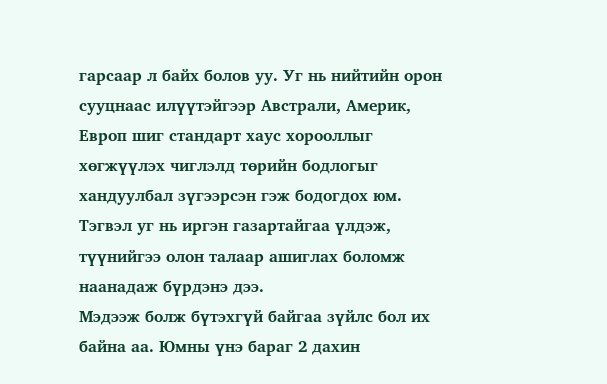гарсаар л байх болов уу. Уг нь нийтийн орон сууцнаас илүүтэйгээр Австрали, Америк, Европ шиг стандарт хаус хорооллыг хөгжүүлэх чиглэлд төрийн бодлогыг хандуулбал зүгээрсэн гэж бодогдох юм. Тэгвэл уг нь иргэн газартайгаа үлдэж, түүнийгээ олон талаар ашиглах боломж наанадаж бүрдэнэ дээ.
Мэдээж болж бүтэхгүй байгаа зүйлс бол их байна аа. Юмны үнэ бараг 2 дахин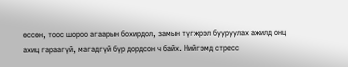өссөн, тоос шороо агаарын бохирдол, замын түгжрэл бууруулах ажилд онц ахиц гараагүй, магадгүй бүр дордсон ч байх. Нийгэмд стресс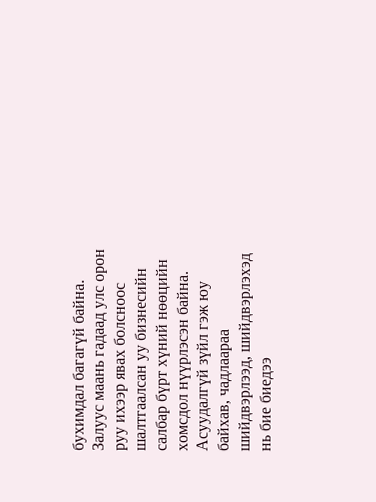бухимдал багагүй байна. Залуус маань гадаад улс орон руу ихээр явах болсноос шалтгаалсан уу бизнесийн салбар бүрт хүний нөөцийн хомсдол нүүрлэсэн байна.
Асуудалгүй зүйл гэж юу байхав, чадлаараа шийдвэрлээд, шийдвэрлэхэд нь бие биедээ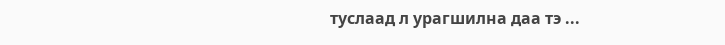туслаад л урагшилна даа тэ ...